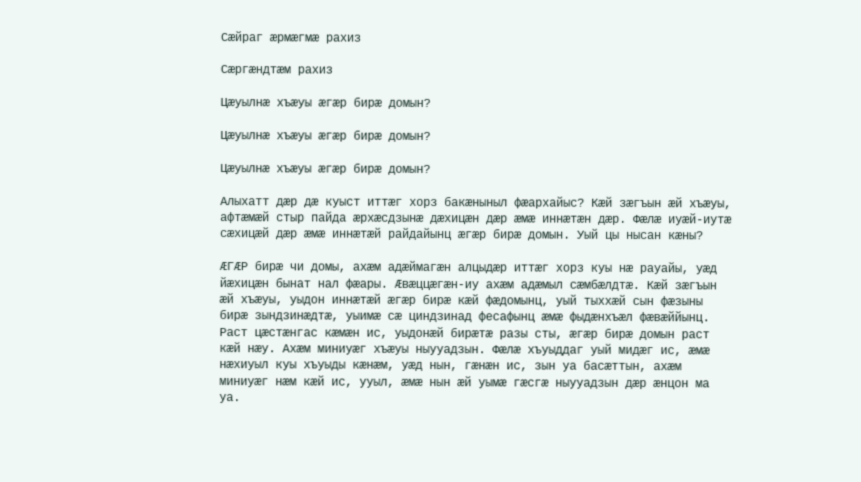Сӕйраг ӕрмӕгмӕ рахиз

Сӕргӕндтӕм рахиз

Цӕуылнӕ хъӕуы ӕгӕр бирӕ домын?

Цӕуылнӕ хъӕуы ӕгӕр бирӕ домын?

Цӕуылнӕ хъӕуы ӕгӕр бирӕ домын?

Алыхатт дӕр дӕ куыст иттӕг хорз бакӕныныл фӕархайыс? Кӕй зӕгъын ӕй хъӕуы, афтӕмӕй стыр пайда ӕрхӕсдзынӕ дӕхицӕн дӕр ӕмӕ иннӕтӕн дӕр. Фӕлӕ иуӕй-иутӕ сӕхицӕй дӕр ӕмӕ иннӕтӕй райдайынц ӕгӕр бирӕ домын. Уый цы нысан кӕны?

ӔГӔР бирӕ чи домы, ахӕм адӕймагӕн алцыдӕр иттӕг хорз куы нӕ рауайы, уӕд йӕхицӕн бынат нал фӕары. Ӕвӕццӕгӕн-иу ахӕм адӕмыл сӕмбӕлдтӕ. Кӕй зӕгъын ӕй хъӕуы, уыдон иннӕтӕй ӕгӕр бирӕ кӕй фӕдомынц, уый тыххӕй сын фӕзыны бирӕ зындзинӕдтӕ, уыимӕ сӕ циндзинад фесафынц ӕмӕ фыдӕнхъӕл фӕвӕййынц. Раст цӕстӕнгас кӕмӕн ис, уыдонӕй бирӕтӕ разы сты, ӕгӕр бирӕ домын раст кӕй нӕу. Ахӕм миниуӕг хъӕуы ныууадзын. Фӕлӕ хъуыддаг уый мидӕг ис, ӕмӕ нӕхиуыл куы хъуыды кӕнӕм, уӕд нын, гӕнӕн ис, зын уа басӕттын, ахӕм миниуӕг нӕм кӕй ис, ууыл, ӕмӕ нын ӕй уымӕ гӕсгӕ ныууадзын дӕр ӕнцон ма уа.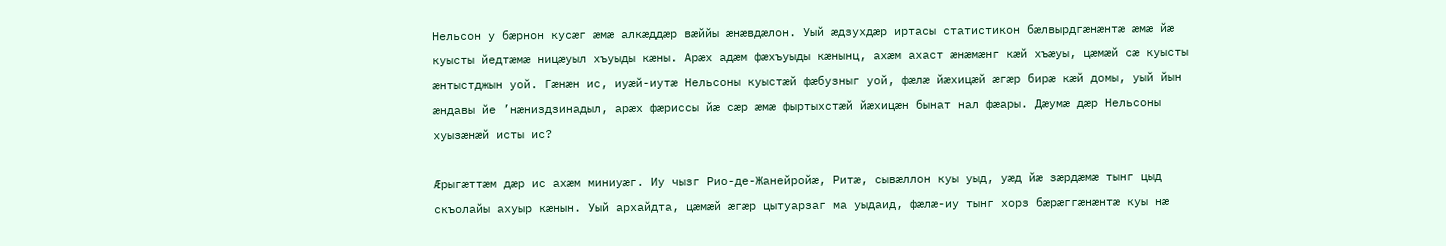Нельсон у бӕрнон кусӕг ӕмӕ алкӕддӕр вӕййы ӕнӕвдӕлон. Уый ӕдзухдӕр иртасы статистикон бӕлвырдгӕнӕнтӕ ӕмӕ йӕ куысты йедтӕмӕ ницӕуыл хъуыды кӕны. Арӕх адӕм фӕхъуыды кӕнынц, ахӕм ахаст ӕнӕмӕнг кӕй хъӕуы, цӕмӕй сӕ куысты ӕнтыстджын уой. Гӕнӕн ис, иуӕй-иутӕ Нельсоны куыстӕй фӕбузныг уой, фӕлӕ йӕхицӕй ӕгӕр бирӕ кӕй домы, уый йын ӕндавы йе ’нӕниздзинадыл, арӕх фӕриссы йӕ сӕр ӕмӕ фыртыхстӕй йӕхицӕн бынат нал фӕары. Дӕумӕ дӕр Нельсоны хуызӕнӕй исты ис?

Ӕрыгӕттӕм дӕр ис ахӕм миниуӕг. Иу чызг Рио-де-Жанейройӕ, Ритӕ, сывӕллон куы уыд, уӕд йӕ зӕрдӕмӕ тынг цыд скъолайы ахуыр кӕнын. Уый архайдта, цӕмӕй ӕгӕр цытуарзаг ма уыдаид, фӕлӕ-иу тынг хорз бӕрӕггӕнӕнтӕ куы нӕ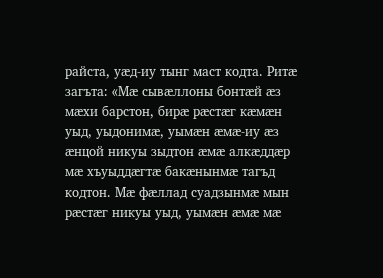райста, уӕд-иу тынг маст кодта. Ритӕ загъта: «Мӕ сывӕллоны бонтӕй ӕз мӕхи барстон, бирӕ рӕстӕг кӕмӕн уыд, уыдонимӕ, уымӕн ӕмӕ-иу ӕз ӕнцой никуы зыдтон ӕмӕ алкӕддӕр мӕ хъуыддӕгтӕ бакӕнынмӕ тагъд кодтон. Мӕ фӕллад суадзынмӕ мын рӕстӕг никуы уыд, уымӕн ӕмӕ мӕ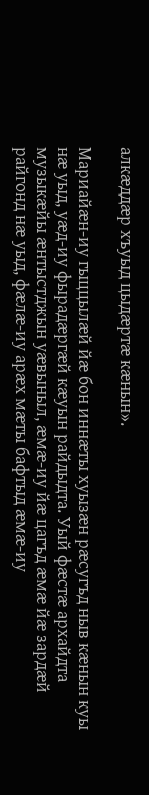алкӕддӕр хъуыд цыдӕртӕ кӕнын».

Мариайӕн-иу гыццылӕй йӕ бон иннӕты хуызӕн рӕсугъд ныв кӕнын куы нӕ уыд, уӕд-иу фырадӕргӕй кӕуын райдыдта. Уый фӕстӕ архайдта музыкӕйы ӕнтыстджын уӕвыныл, ӕмӕ-иу йӕ цагъд ӕмӕ йӕ зардӕй райгонд нӕ уыд, фӕлӕ-иу арӕх мӕты бафтыд ӕмӕ-иу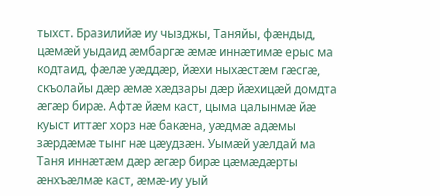тыхст. Бразилийӕ иу чызджы, Таняйы, фӕндыд, цӕмӕй уыдаид ӕмбаргӕ ӕмӕ иннӕтимӕ ерыс ма кодтаид, фӕлӕ уӕддӕр, йӕхи ныхӕстӕм гӕсгӕ, скъолайы дӕр ӕмӕ хӕдзары дӕр йӕхицӕй домдта ӕгӕр бирӕ. Афтӕ йӕм каст, цыма цалынмӕ йӕ куыст иттӕг хорз нӕ бакӕна, уӕдмӕ адӕмы зӕрдӕмӕ тынг нӕ цӕудзӕн. Уымӕй уӕлдай ма Таня иннӕтӕм дӕр ӕгӕр бирӕ цӕмӕдӕрты ӕнхъӕлмӕ каст, ӕмӕ-иу уый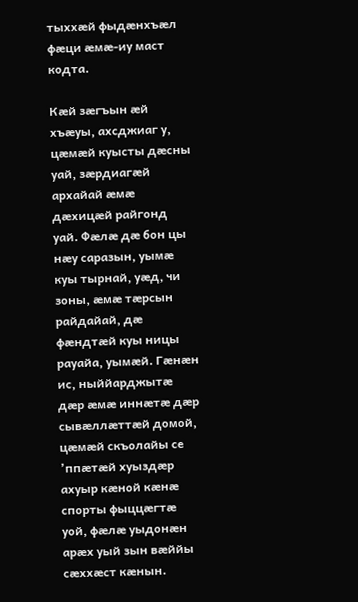тыххӕй фыдӕнхъӕл фӕци ӕмӕ-иу маст кодта.

Кӕй зӕгъын ӕй хъӕуы, ахсджиаг у, цӕмӕй куысты дӕсны уай, зӕрдиагӕй архайай ӕмӕ дӕхицӕй райгонд уай. Фӕлӕ дӕ бон цы нӕу саразын, уымӕ куы тырнай, уӕд, чи зоны, ӕмӕ тӕрсын райдайай, дӕ фӕндтӕй куы ницы рауайа, уымӕй. Гӕнӕн ис, ныййарджытӕ дӕр ӕмӕ иннӕтӕ дӕр сывӕллӕттӕй домой, цӕмӕй скъолайы се ’ппӕтӕй хуыздӕр ахуыр кӕной кӕнӕ спорты фыццӕгтӕ уой, фӕлӕ уыдонӕн арӕх уый зын вӕййы сӕххӕст кӕнын.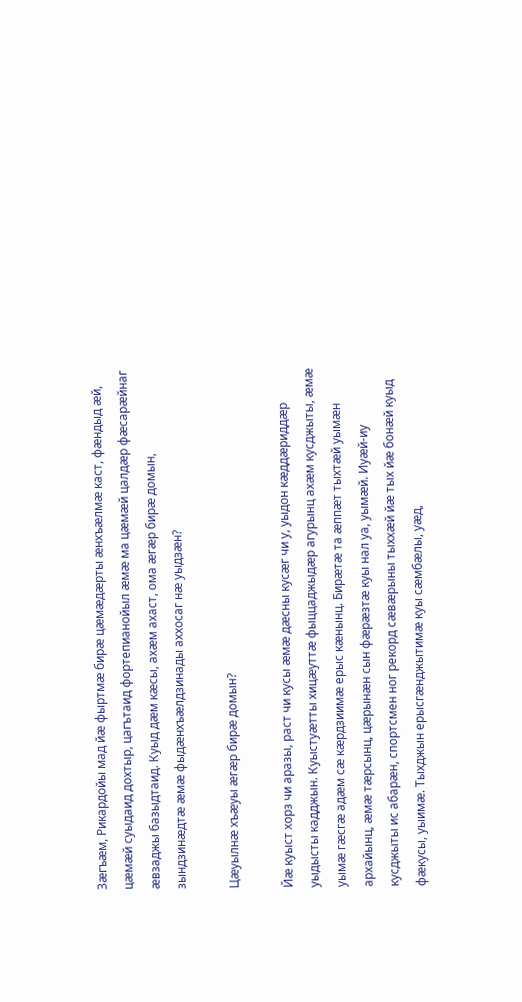Зӕгъӕм, Рикардойы мад йӕ фыртмӕ бирӕ цӕмӕдӕрты ӕнхъӕлмӕ каст, фӕндыд ӕй, цӕмӕй суыдаид дохтыр, цагътаид фортепианойыл ӕмӕ ма цӕмӕй цалдӕр фӕсарӕйнаг ӕвзаджы базыдтаид. Куыд дӕм кӕсы, ахӕм ахаст, ома ӕгӕр бирӕ домын, зындзинӕдтӕ ӕмӕ фыдӕнхъӕлдзинады аххосаг нӕ уыдзӕн?

Цӕуылнӕ хъӕуы ӕгӕр бирӕ домын?

Йӕ куыст хорз чи аразы, раст чи кусы ӕмӕ дӕсны кусӕг чи у, уыдон кӕддӕриддӕр уыдысты кадджын. Куыстуӕтты хицӕуттӕ фыццаджыдӕр агурынц ахӕм кусджыты, ӕмӕ уымӕ гӕсгӕ адӕм сӕ кӕрдзиимӕ ерыс кӕнынц. Бирӕтӕ та ӕппӕт тыхтӕй уымӕн архайынц, ӕмӕ тӕрсынц, цӕрынӕн сын фӕрӕзтӕ куы нал уа, уымӕй. Иуӕй-иу кусджыты ис абарӕн, спортсмен ног рекорд сӕвӕрыны тыххӕй йӕ тых йӕ бонӕй куыд фӕкусы, уыимӕ. Тыхджын ерысгӕнджытимӕ куы сӕмбӕлы, уӕд,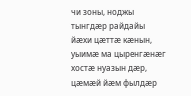чи зоны, ноджы тынгдӕр райдайы йӕхи цӕттӕ кӕнын, уыимӕ ма цыренгӕнӕг хостӕ нуазын дӕр, цӕмӕй йӕм фылдӕр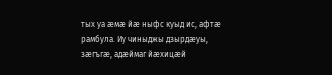тых уа ӕмӕ йӕ ныфс куыд ис, афтӕ рамбула. Иу чиныджы дзырдӕуы, зӕгъгӕ, адӕймаг йӕхицӕй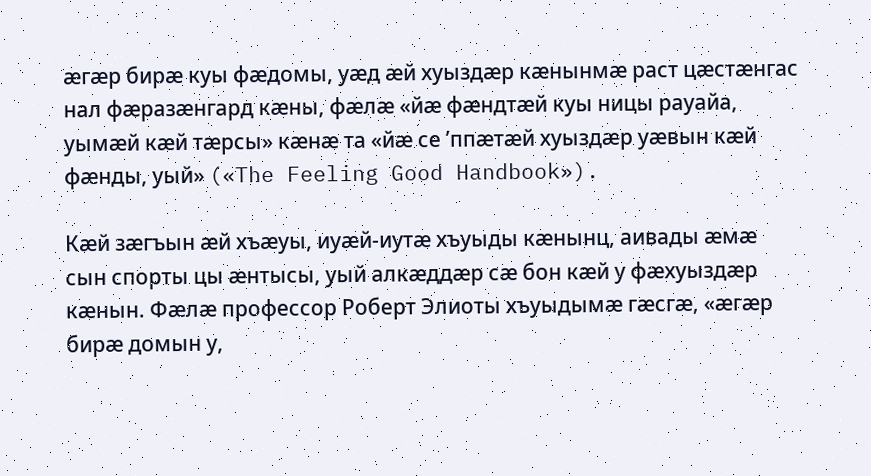ӕгӕр бирӕ куы фӕдомы, уӕд ӕй хуыздӕр кӕнынмӕ раст цӕстӕнгас нал фӕразӕнгард кӕны, фӕлӕ «йӕ фӕндтӕй куы ницы рауайа, уымӕй кӕй тӕрсы» кӕнӕ та «йӕ се ’ппӕтӕй хуыздӕр уӕвын кӕй фӕнды, уый» («The Feeling Good Handbook»).

Кӕй зӕгъын ӕй хъӕуы, иуӕй-иутӕ хъуыды кӕнынц, аивады ӕмӕ сын спорты цы ӕнтысы, уый алкӕддӕр сӕ бон кӕй у фӕхуыздӕр кӕнын. Фӕлӕ профессор Роберт Элиоты хъуыдымӕ гӕсгӕ, «ӕгӕр бирӕ домын у,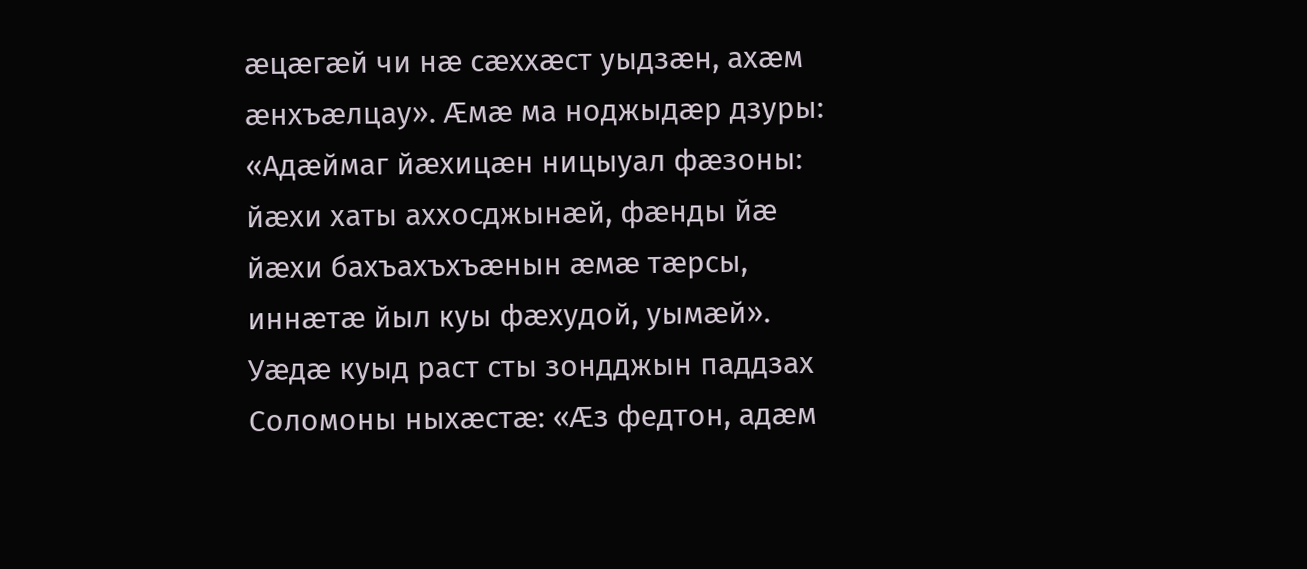ӕцӕгӕй чи нӕ сӕххӕст уыдзӕн, ахӕм ӕнхъӕлцау». Ӕмӕ ма ноджыдӕр дзуры: «Адӕймаг йӕхицӕн ницыуал фӕзоны: йӕхи хаты аххосджынӕй, фӕнды йӕ йӕхи бахъахъхъӕнын ӕмӕ тӕрсы, иннӕтӕ йыл куы фӕхудой, уымӕй». Уӕдӕ куыд раст сты зондджын паддзах Соломоны ныхӕстӕ: «Ӕз федтон, адӕм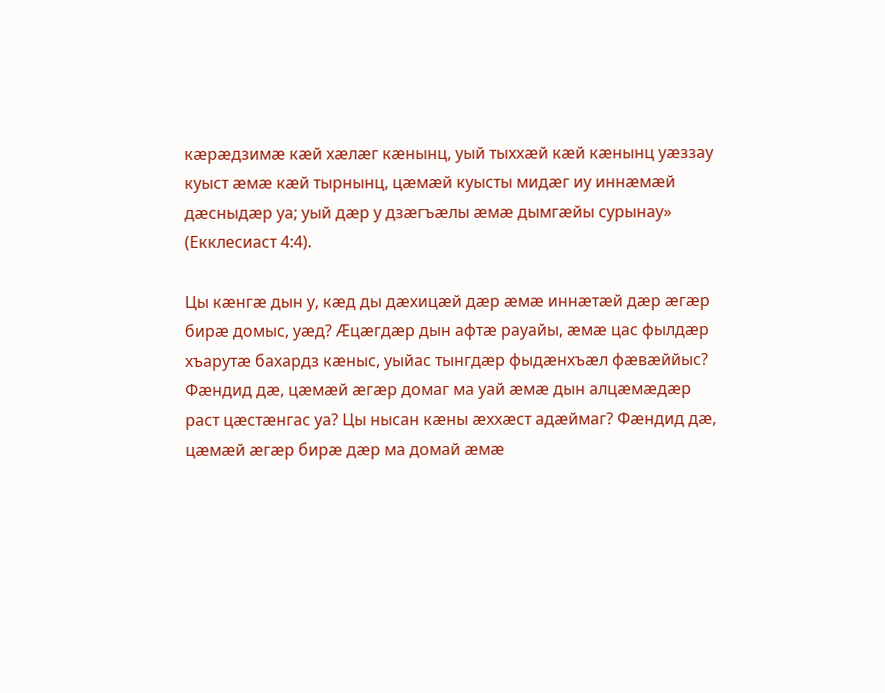кӕрӕдзимӕ кӕй хӕлӕг кӕнынц, уый тыххӕй кӕй кӕнынц уӕззау куыст ӕмӕ кӕй тырнынц, цӕмӕй куысты мидӕг иу иннӕмӕй дӕсныдӕр уа; уый дӕр у дзӕгъӕлы ӕмӕ дымгӕйы сурынау» (Екклесиаст 4:4).

Цы кӕнгӕ дын у, кӕд ды дӕхицӕй дӕр ӕмӕ иннӕтӕй дӕр ӕгӕр бирӕ домыс, уӕд? Ӕцӕгдӕр дын афтӕ рауайы, ӕмӕ цас фылдӕр хъарутӕ бахардз кӕныс, уыйас тынгдӕр фыдӕнхъӕл фӕвӕййыс? Фӕндид дӕ, цӕмӕй ӕгӕр домаг ма уай ӕмӕ дын алцӕмӕдӕр раст цӕстӕнгас уа? Цы нысан кӕны ӕххӕст адӕймаг? Фӕндид дӕ, цӕмӕй ӕгӕр бирӕ дӕр ма домай ӕмӕ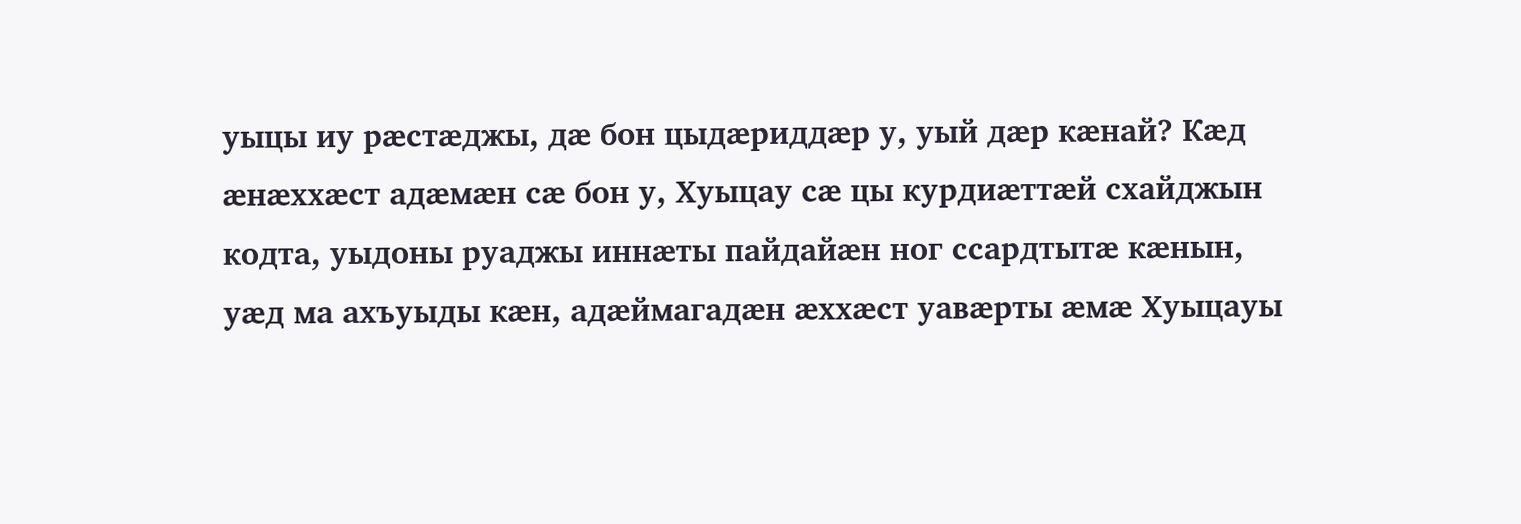уыцы иу рӕстӕджы, дӕ бон цыдӕриддӕр у, уый дӕр кӕнай? Кӕд ӕнӕххӕст адӕмӕн сӕ бон у, Хуыцау сӕ цы курдиӕттӕй схайджын кодта, уыдоны руаджы иннӕты пайдайӕн ног ссардтытӕ кӕнын, уӕд ма ахъуыды кӕн, адӕймагадӕн ӕххӕст уавӕрты ӕмӕ Хуыцауы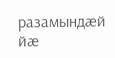разамындӕй йӕ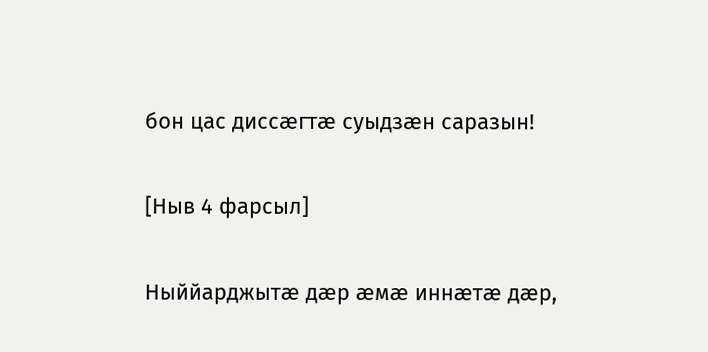бон цас диссӕгтӕ суыдзӕн саразын!

[Ныв 4 фарсыл]

Ныййарджытӕ дӕр ӕмӕ иннӕтӕ дӕр,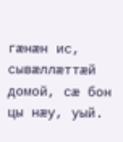гӕнӕн ис, сывӕллӕттӕй домой, сӕ бон цы нӕу, уый.